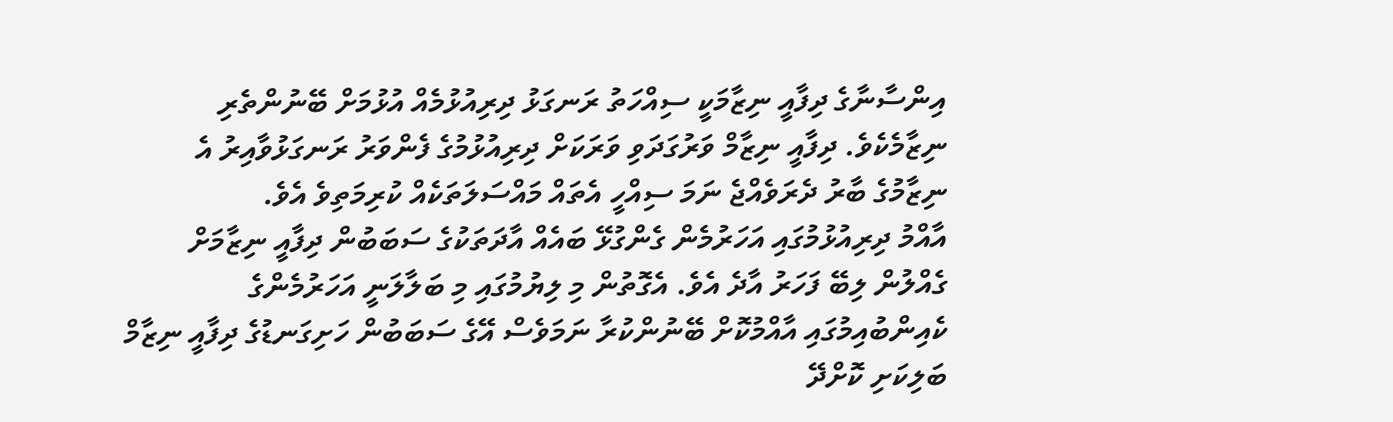އިންސާނާގެ ދިފާއީ ނިޒާމަކީ ސިއްހަތު ރަނގަޅު ދިރިއުޅުމެއް އުޅުމަށް ބޭނުންތެރި ނިޒާމެކެވެ. ދިފާއީ ނިޒާމް ވަރުގަދަވި ވަރަކަށް ދިރިއުޅުމުގެ ފެންވަރު ރަނގަޅުވާއިރު އެ ނިޒާމުގެ ބާރު ދެރަވެއްޖެ ނަމަ ސިއްހީ އެތައް މައްސަލަތަކެއް ކުރިމަތިވެ އެވެ.
އާއްމު ދިރިއުޅުމުގައި އަހަރުމެން ގެންގުޅޭ ބައެއް އާދަތަކުގެ ސަބަބުން ދިފާއީ ނިޒާމަށް ގެއްލުން ލިބޭ ފަހަރު އާދެ އެވެ. އެގޮތުން މި ލިޔުމުގައި މި ބަލާލަނީ އަހަރުމެންގެ ކެއިންބުއިމުގައި އާއްމުކޮށް ބޭނުންކުރާ ނަމަވެސް އޭގެ ސަބަބުން ހަށިގަނޑުގެ ދިފާއީ ނިޒާމް ބަލިކަށި ކޮށްދޭ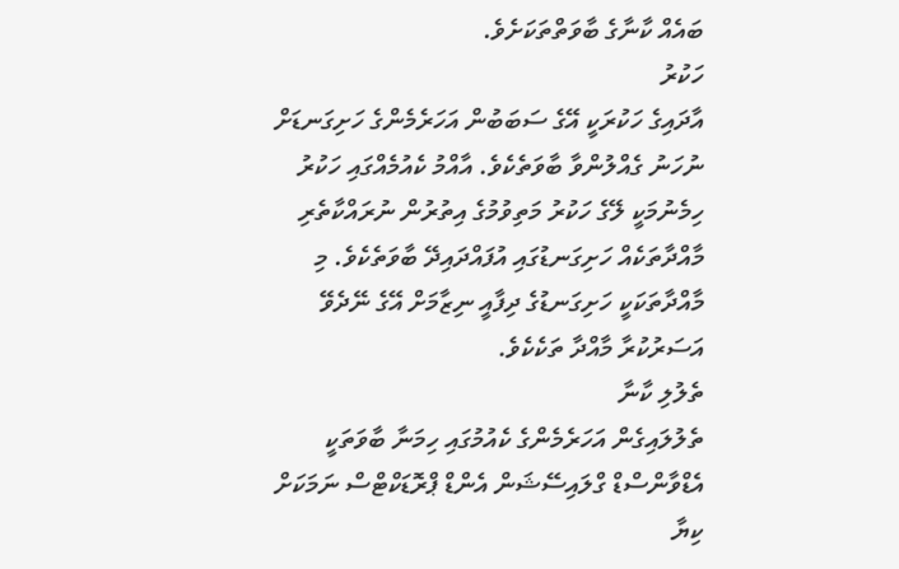ބައެއް ކާނާގެ ބާވަތްތަކަށެވެ.
ހަކުރު
އާދައިގެ ހަކުރަކީ އޭގެ ސަބަބުން އަހަރެމެންގެ ހަށިގަނޑަށް ނުހަނު ގެއްލުންވާ ބާވަތެކެވެ. އާއްމު ކެއުމެއްގައި ހަކުރު ހިމެނުމަކީ ލޭގެ ހަކުރު މަތިވުމުގެ އިތުރުން ނުރައްކާތެރި މާއްދާތަކެއް ހަށިގަނޑުގައި އުފައްދައިދޭ ބާވަތެކެވެ. މި މާއްދާތަކަކީ ހަށިގަނޑުގެ ދިފާއީ ނިޒާމަށް އޭގެ ނޭދެވޭ އަސަރުކުރާ މާއްދާ ތަކެކެވެ.
ތެލުލި ކާނާ
ތެލުލައިގެން އަހަރެމެންގެ ކެއުމުގައި ހިމަނާ ބާވަތަކީ އެޑްވާންސްޑް ގްލައިސޭޝަން އެންޑް ޕްރޮޑަކްޓްސް ނަމަކަށް ކިޔާ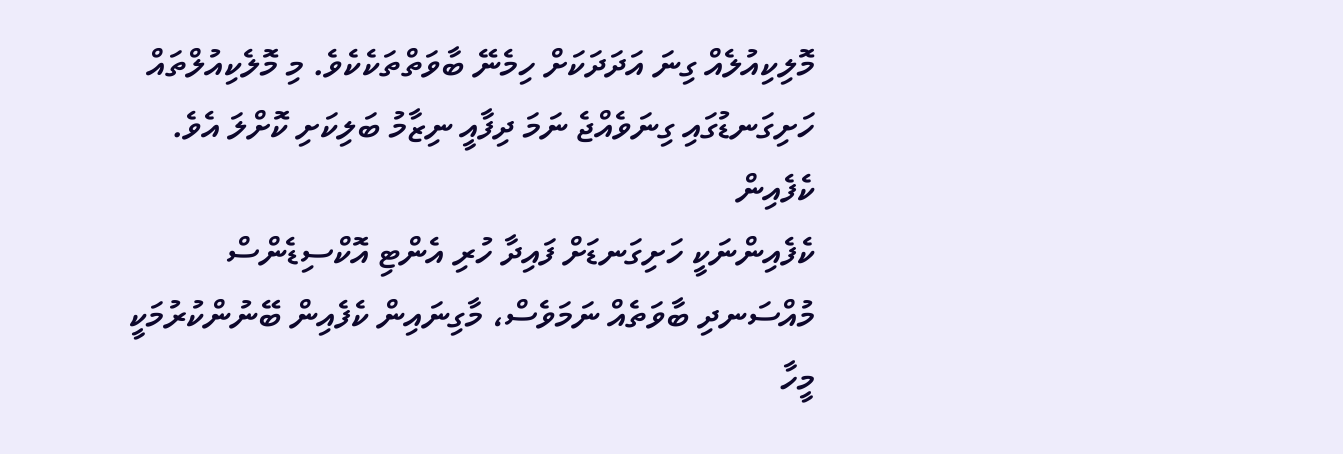މޮލިކިއުލެއް ގިނަ އަދަދަކަށް ހިމެނޭ ބާވަތްތަކެކެވެ. މި މޮލެކިއުލްތައް ހަށިގަނޑުގައި ގިނަވެއްޖެ ނަމަ ދިފާއީ ނިޒާމު ބަލިކަށި ކޮށްލަ އެވެ.
ކެފެއިން
ކެފެއިންނަކީ ހަށިގަނޑަށް ފައިދާ ހުރި އެންޓި އޮކްސިޑެންސް މުއްސަނދި ބާވަތެއް ނަމަވެސް، މާގިނައިން ކެފެއިން ބޭނުންކުރުމަކީ މީހާ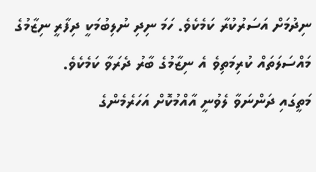ނިދުމަށް އަސަރުކުރާ ކަމެކެވެ. ހަމަ ނިދި ނުލިބުމަކީ ދިފާރީ ނިޒާމުގެ މައްސަލަތައް ކުރިމަތިވެ އެ ނިޒާމުގެ ބާރު ދެރަވާ ކަމެކެވެ.
މަތީގައި ދަންނަވާ ލެވުނީ އާއްމުކޮށް އަހަރެމެންގެ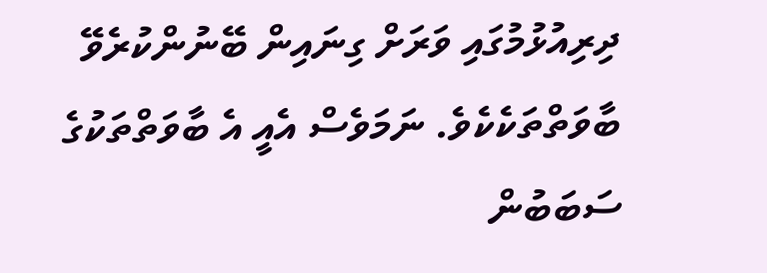ދިރިއުޅުމުގައި ވަރަށް ގިނައިން ބޭނުންކުރެވޭ ބާވަތްތަކެކެވެ. ނަމަވެސް އެއީ އެ ބާވަތްތަކުގެ ސަބަބުން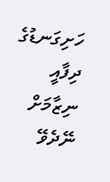ހަށިގަނޑުގެ ދިފާއީ ނިޒާމަށް ނޭދެވޭ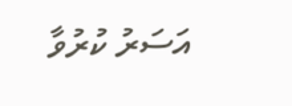އަސަރު ކުރުވާ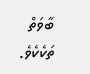ބާވަތް ތަކެކެވެ.